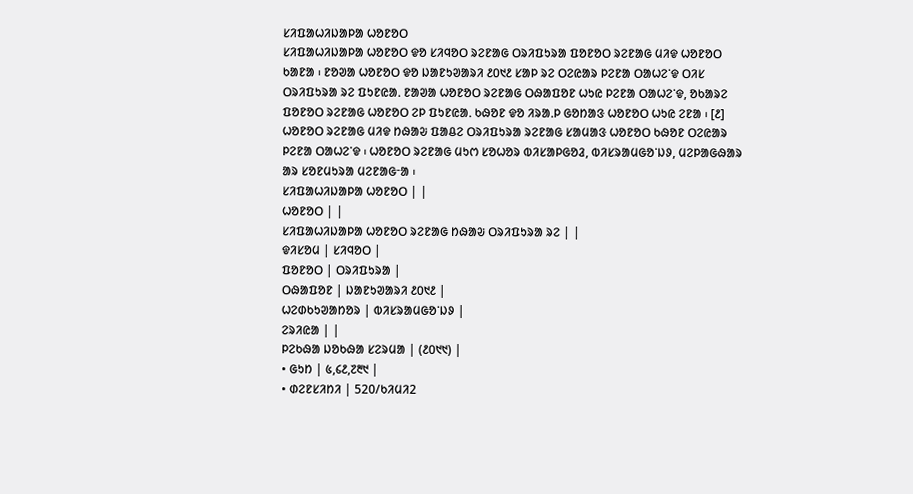ᱥᱤᱯᱟᱦᱤᱡᱟᱞᱟ ᱦᱚᱱᱚᱛ
ᱥᱤᱯᱟᱦᱤᱡᱟᱞᱟ ᱦᱚᱱᱚᱛ ᱫᱚ ᱥᱤᱧᱚᱛ ᱨᱮᱱᱟᱜ ᱛᱨᱤᱯᱩᱨᱟ ᱯᱚᱱᱚᱛ ᱨᱮᱱᱟᱜ ᱢᱤᱫ ᱦᱚᱱᱚᱛ ᱠᱟᱱᱟ ᱾ ᱱᱚᱣᱟ ᱦᱚᱱᱚᱛ ᱫᱚ ᱡᱟᱱᱩᱣᱟᱨᱤ ᱒᱐᱑᱒ ᱥᱟᱞ ᱨᱮ ᱛᱮᱭᱟᱨ ᱞᱮᱱᱟ ᱛᱟᱦᱮᱸᱫ ᱛᱤᱥ ᱛᱨᱤᱯᱩᱨᱟ ᱨᱮ ᱯᱩᱱᱭᱟᱹ ᱱᱟᱣᱟ ᱦᱚᱱᱚᱛ ᱨᱮᱱᱟᱜ ᱛᱷᱟᱯᱚᱱ ᱦᱩᱭ ᱞᱮᱱᱟ ᱛᱟᱦᱮᱸᱫ, ᱚᱠᱟᱨᱮ ᱯᱚᱱᱚᱛ ᱨᱮᱱᱟᱜ ᱦᱚᱱᱚᱛ ᱮᱞ ᱯᱩᱱᱭᱟᱹ ᱠᱷᱚᱱ ᱫᱚ ᱤᱨᱟᱹᱞ ᱜᱚᱴᱟᱝ ᱦᱚᱱᱚᱛ ᱦᱩᱭ ᱮᱱᱟ ᱾ [᱒] ᱦᱚᱱᱚᱛ ᱨᱮᱱᱟᱜ ᱢᱤᱫ ᱴᱷᱟᱶ ᱯᱟᱪᱮ ᱛᱨᱤᱯᱩᱨᱟ ᱨᱮᱱᱟᱜ ᱥᱟᱢᱟᱝ ᱦᱚᱱᱚᱛ ᱠᱷᱚᱱ ᱛᱮᱭᱟᱨ ᱞᱮᱱᱟ ᱛᱟᱦᱮᱸᱫ ᱾ ᱦᱚᱱᱚᱛ ᱨᱮᱱᱟᱜ ᱢᱩᱬ ᱥᱚᱦᱚᱨ ᱵᱤᱥᱟᱞᱜᱚᱲ, ᱵᱤᱥᱨᱟᱢᱜᱚᱸᱡᱽ, ᱢᱮᱞᱟᱜᱷᱟᱨ ᱟᱨ ᱥᱚᱱᱢᱩᱨᱟ ᱢᱮᱱᱟᱜᱼᱟ ᱾
ᱥᱤᱯᱟᱦᱤᱡᱟᱞᱟ ᱦᱚᱱᱚᱛ | |
ᱦᱚᱱᱚᱛ | |
ᱥᱤᱯᱟᱦᱤᱡᱟᱞᱟ ᱦᱚᱱᱚᱛ ᱨᱮᱱᱟᱜ ᱴᱷᱟᱶ ᱛᱨᱤᱯᱩᱨᱟ ᱨᱮ | |
ᱫᱤᱥᱚᱢ | ᱥᱤᱧᱚᱛ |
ᱯᱚᱱᱚᱛ | ᱛᱨᱤᱯᱩᱨᱟ |
ᱛᱷᱟᱯᱚᱱ | ᱡᱟᱱᱩᱣᱟᱨᱤ ᱒᱐᱑᱒ |
ᱦᱮᱰᱠᱩᱣᱟᱴᱚᱨ | ᱵᱤᱥᱨᱟᱢᱜᱚᱸᱡᱽ |
ᱮᱨᱤᱭᱟ | |
ᱞᱮᱠᱷᱟ ᱡᱚᱠᱷᱟ ᱥᱮᱨᱢᱟ | (᱒᱐᱑᱑) |
• ᱜᱩᱴ | ᱕,᱔᱒,᱗᱓᱑ |
• ᱰᱮᱱᱥᱤᱴᱤ | 520/ᱠᱤᱢᱤ2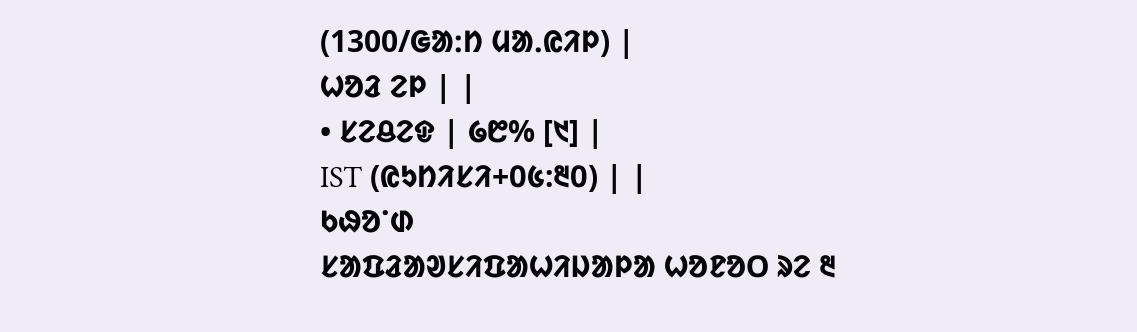(1300/ᱜᱟᱺᱴ ᱢᱟᱹᱭᱤᱞ) |
ᱦᱚᱲ ᱮᱞ | |
• ᱥᱮᱪᱮᱫ | ᱙᱘% [᱑] |
IST (ᱭᱩᱴᱤᱥᱤ+᱐᱕:᱓᱐) | |
ᱠᱷᱚᱸᱰ
ᱥᱟᱯᱲᱟᱣᱥᱤᱯᱟᱦᱤᱡᱟᱞᱟ ᱦᱚᱱᱚᱛ ᱨᱮ ᱓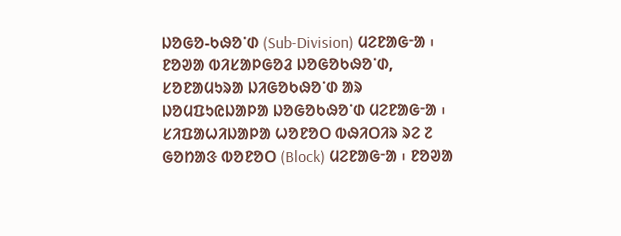ᱡᱚᱜᱚ-ᱠᱷᱚᱸᱰ (Sub-Division) ᱢᱮᱱᱟᱜᱼᱟ ᱾ ᱱᱚᱣᱟ ᱵᱤᱥᱟᱞᱜᱚᱲ ᱡᱚᱜᱚᱠᱷᱚᱸᱰ, ᱥᱚᱱᱟᱢᱩᱨᱟ ᱡᱤᱜᱚᱠᱷᱚᱸᱰ ᱟᱨ ᱡᱚᱢᱯᱩᱭᱡᱟᱞᱟ ᱡᱚᱜᱚᱠᱷᱚᱸᱰ ᱢᱮᱱᱟᱜᱼᱟ ᱾
ᱥᱤᱯᱟᱦᱤᱡᱟᱞᱟ ᱦᱚᱱᱚᱛ ᱵᱷᱤᱛᱤᱨ ᱨᱮ ᱗ ᱜᱚᱴᱟᱝ ᱵᱚᱱᱚᱛ (Block) ᱢᱮᱱᱟᱜᱼᱟ ᱾ ᱱᱚᱣᱟ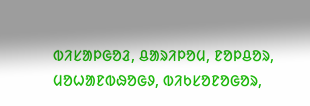ᱵᱤᱥᱟᱞᱜᱚᱲ, ᱪᱟᱨᱤᱞᱚᱢ, ᱱᱚᱞᱪᱚᱨ, ᱢᱚᱦᱟᱱᱵᱷᱚᱜᱽ, ᱵᱤᱠᱥᱚᱱᱚᱜᱚᱨ,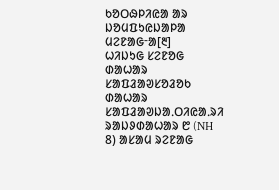ᱠᱚᱛᱷᱞᱤᱭᱟ ᱟᱨ ᱡᱚᱢᱯᱩᱭᱡᱟᱞᱟ ᱢᱮᱱᱟᱜᱼᱟ[᱓]
ᱦᱤᱡᱩᱜ ᱥᱮᱱᱚᱜ ᱰᱟᱦᱟᱨ
ᱥᱟᱯᱲᱟᱣᱥᱚᱲᱚᱠ ᱰᱟᱦᱟᱨ
ᱥᱟᱯᱲᱟᱣᱡᱟᱹᱛᱤᱭᱟᱹᱨᱤ ᱨᱟᱡᱽᱰᱟᱦᱟᱨ ᱘ (NH 8) ᱟᱥᱟᱢ ᱨᱮᱱᱟᱜ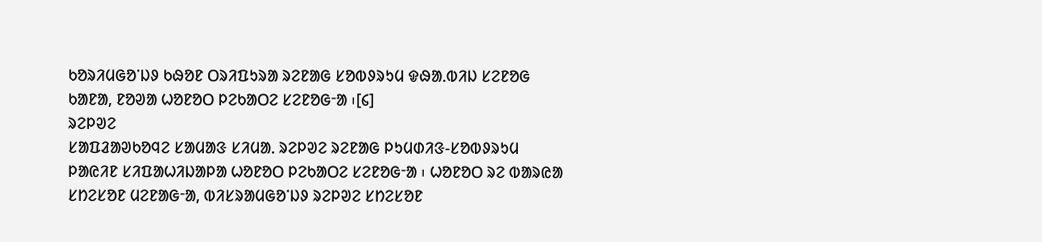ᱠᱚᱨᱤᱢᱜᱚᱸᱡᱽ ᱠᱷᱚᱱ ᱛᱨᱤᱯᱩᱨᱟ ᱨᱮᱱᱟᱜ ᱥᱚᱵᱽᱨᱩᱢ ᱫᱷᱟᱹᱵᱤᱡ ᱥᱮᱱᱚᱜ ᱠᱟᱱᱟ, ᱱᱚᱣᱟ ᱦᱚᱱᱚᱛ ᱞᱮᱠᱟᱛᱮ ᱥᱮᱱᱚᱜᱼᱟ ᱾[᱔]
ᱨᱮᱞᱣᱮ
ᱥᱟᱯᱲᱟᱣᱠᱚᱧᱮ ᱥᱟᱢᱟᱝ ᱥᱤᱢᱟᱹ ᱨᱮᱞᱣᱮ ᱨᱮᱱᱟᱜ ᱞᱩᱢᱰᱤᱝ-ᱥᱚᱵᱽᱨᱩᱢ ᱞᱟᱭᱤᱱ ᱥᱤᱯᱟᱦᱤᱡᱟᱞᱟ ᱦᱚᱱᱚᱛ ᱞᱮᱠᱟᱛᱮ ᱥᱮᱱᱚᱜᱼᱟ ᱾ ᱦᱚᱱᱚᱛ ᱨᱮ ᱵᱟᱨᱭᱟ ᱥᱴᱮᱥᱚᱱ ᱢᱮᱱᱟᱜᱼᱟ, ᱵᱤᱥᱨᱟᱢᱜᱚᱸᱡᱽ ᱨᱮᱞᱣᱮ ᱥᱴᱮᱥᱚᱱ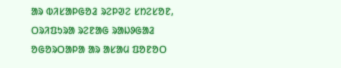ᱟᱨ ᱵᱤᱥᱟᱞᱜᱚᱲ ᱨᱮᱞᱣᱮ ᱥᱴᱮᱥᱚᱱ, ᱛᱨᱤᱯᱩᱨᱟ ᱨᱮᱱᱟᱜ ᱨᱟᱡᱽᱜᱟᱲ ᱚᱜᱚᱨᱛᱟᱞᱟ ᱟᱨ ᱟᱥᱟᱢ ᱯᱚᱱᱚᱛ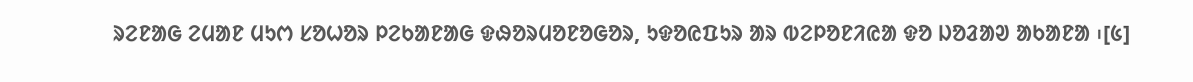ᱨᱮᱱᱟᱜ ᱮᱢᱟᱱ ᱢᱩᱬ ᱥᱚᱦᱚᱨ ᱞᱮᱠᱟᱱᱟᱜ ᱫᱷᱚᱨᱢᱚᱱᱚᱜᱚᱨ, ᱩᱫᱚᱭᱯᱩᱨ ᱟᱨ ᱵᱮᱞᱚᱱᱤᱭᱟ ᱫᱚ ᱡᱚᱲᱟᱣ ᱟᱠᱟᱱᱟ ᱾[᱕]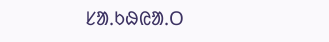ᱥᱟᱹᱠᱷᱭᱟᱹᱛ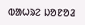ᱵᱟᱦᱨᱮ ᱡᱚᱱᱚᱲ